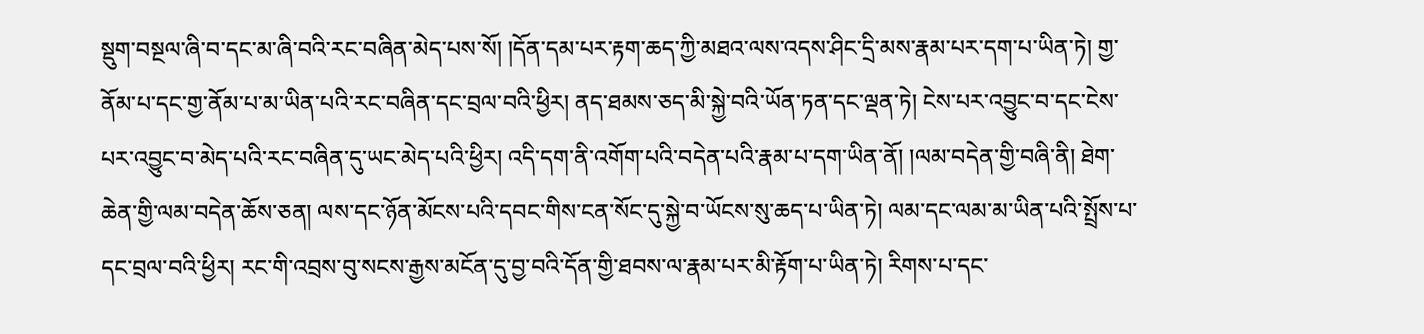སྡུག་བསྔལ་ཞི་བ་དང་མ་ཞི་བའི་རང་བཞིན་མེད་པས་སོ། །དོན་དམ་པར་རྟག་ཆད་ཀྱི་མཐའ་ལས་འདས་ཤིང་དྲི་མས་རྣམ་པར་དག་པ་ཡིན་ཏེ། གྱ་ནོམ་པ་དང་གྱ་ནོམ་པ་མ་ཡིན་པའི་རང་བཞིན་དང་བྲལ་བའི་ཕྱིར། ནད་ཐམས་ཅད་མི་སྐྱེ་བའི་ཡོན་ཏན་དང་ལྡན་ཏེ། ངེས་པར་འབྱུང་བ་དང་ངེས་པར་འབྱུང་བ་མེད་པའི་རང་བཞིན་དུ་ཡང་མེད་པའི་ཕྱིར། འདི་དག་ནི་འགོག་པའི་བདེན་པའི་རྣམ་པ་དག་ཡིན་ནོ། །ལམ་བདེན་གྱི་བཞི་ནི། ཐེག་ཆེན་གྱི་ལམ་བདེན་ཆོས་ཅན། ལས་དང་ཉོན་མོངས་པའི་དབང་གིས་ངན་སོང་དུ་སྐྱེ་བ་ཡོངས་སུ་ཆད་པ་ཡིན་ཏེ། ལམ་དང་ལམ་མ་ཡིན་པའི་སྤྲོས་པ་དང་བྲལ་བའི་ཕྱིར། རང་གི་འབྲས་བུ་སངས་རྒྱས་མངོན་དུ་བྱ་བའི་དོན་གྱི་ཐབས་ལ་རྣམ་པར་མི་རྟོག་པ་ཡིན་ཏེ། རིགས་པ་དང་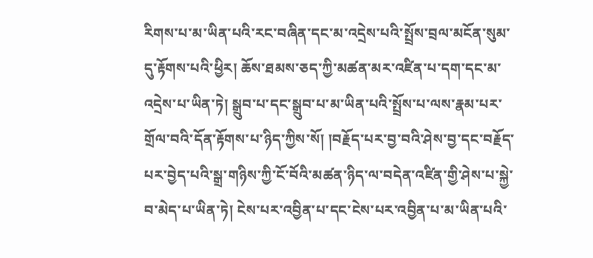རིགས་པ་མ་ཡིན་པའི་རང་བཞིན་དང་མ་འདྲེས་པའི་སྤྲོས་བྲལ་མངོན་སུམ་དུ་རྟོགས་པའི་ཕྱིར། ཆོས་ཐམས་ཅད་ཀྱི་མཚན་མར་འཛིན་པ་དག་དང་མ་འདྲེས་པ་ཡིན་ཏེ། སྒྲུབ་པ་དང་སྒྲུབ་པ་མ་ཡིན་པའི་སྤྲོས་པ་ལས་རྣམ་པར་གྲོལ་བའི་དོན་རྟོགས་པ་ཉིད་ཀྱིས་སོ། །བརྗོད་པར་བྱ་བའི་ཤེས་བྱ་དང་བརྗོད་པར་བྱེད་པའི་སྒྲ་གཉིས་ཀྱི་ངོ་བོའི་མཚན་ཉིད་ལ་བདེན་འཛིན་གྱི་ཤེས་པ་སྐྱེ་བ་མེད་པ་ཡིན་ཏེ། ངེས་པར་འབྱིན་པ་དང་ངེས་པར་འབྱིན་པ་མ་ཡིན་པའི་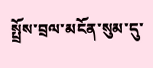སྤྲོས་བྲལ་མངོན་སུམ་དུ་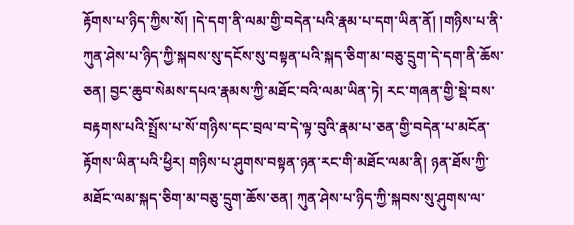རྟོགས་པ་ཉིད་ཀྱིས་སོ། །དེ་དག་ནི་ལམ་གྱི་བདེན་པའི་རྣམ་པ་དག་ཡིན་ནོ། །གཉིས་པ་ནི་ཀུན་ཤེས་པ་ཉིད་ཀྱི་སྐབས་སུ་དངོས་སུ་བསྟན་པའི་སྐད་ཅིག་མ་བཅུ་དྲུག་དེ་དག་ནི་ཆོས་ཅན། བྱང་ཆུབ་སེམས་དཔའ་རྣམས་ཀྱི་མཐོང་བའི་ལམ་ཡིན་ཏེ། རང་གཞན་གྱི་སྡེ་བས་བརྟགས་པའི་སྤྲོས་པ་སོ་གཉིས་དང་བྲལ་བ་དེ་ལྟ་བུའི་རྣམ་པ་ཅན་གྱི་བདེན་པ་མངོན་རྟོགས་ཡིན་པའི་ཕྱིར། གཉིས་པ་ཤུགས་བསྟན་ཉན་རང་གི་མཐོང་ལམ་ནི། ཉན་ཐོས་ཀྱི་མཐོང་ལམ་སྐད་ཅིག་མ་བཅུ་དྲུག་ཆོས་ཅན། ཀུན་ཤེས་པ་ཉིད་ཀྱི་སྐབས་སུ་ཤུགས་ལ་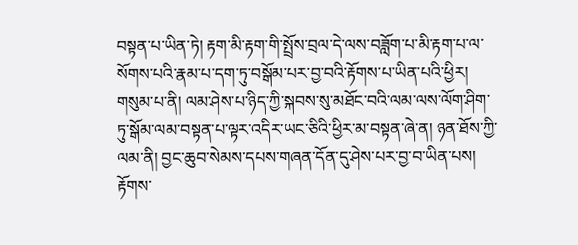བསྟན་པ་ཡིན་ཏེ། རྟག་མི་རྟག་གི་སྤྲོས་བྲལ་དེ་ལས་བཟློག་པ་མི་རྟག་པ་ལ་སོགས་པའི་རྣམ་པ་དག་ཏུ་བསྒོམ་པར་བྱ་བའི་རྟོགས་པ་ཡིན་པའི་ཕྱིར། གསུམ་པ་ནི། ལམ་ཤེས་པ་ཉིད་ཀྱི་སྐབས་སུ་མཐོང་བའི་ལམ་ལས་ལོག་ཤིག་ཏུ་སྒོམ་ལམ་བསྟན་པ་ལྟར་འདིར་ཡང་ཅིའི་ཕྱིར་མ་བསྟན་ཞེ་ན། ཉན་ཐོས་ཀྱི་ལམ་ནི། བྱང་ཆུབ་སེམས་དཔས་གཞན་དོན་དུ་ཤེས་པར་བྱ་བ་ཡིན་པས། རྟོགས་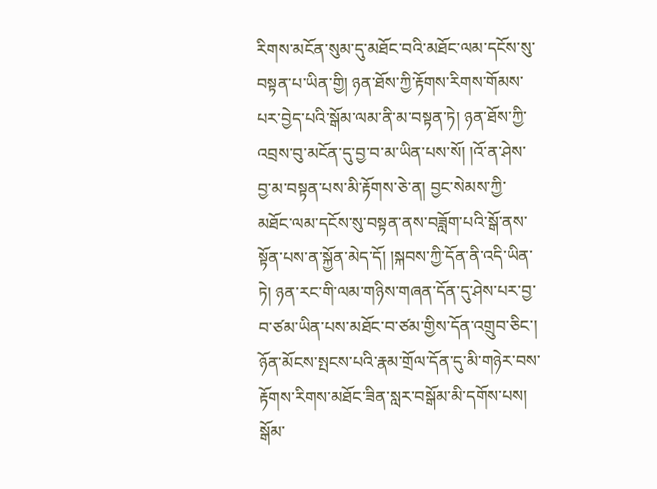རིགས་མངོན་སུམ་དུ་མཐོང་བའི་མཐོང་ལམ་དངོས་སུ་བསྟན་པ་ཡིན་གྱི། ཉན་ཐོས་ཀྱི་རྟོགས་རིགས་གོམས་པར་བྱེད་པའི་སྒོམ་ལམ་ནི་མ་བསྟན་ཏེ། ཉན་ཐོས་ཀྱི་འབྲས་བུ་མངོན་དུ་བྱ་བ་མ་ཡིན་པས་སོ། །འོ་ན་ཤེས་བྱ་མ་བསྟན་པས་མི་རྟོགས་ཅེ་ན། བྱང་སེམས་ཀྱི་མཐོང་ལམ་དངོས་སུ་བསྟན་ནས་བཟློག་པའི་སྒོ་ནས་སྟོན་པས་ན་སྐྱོན་མེད་དོ། །སྐབས་ཀྱི་དོན་ནི་འདི་ཡིན་ཏེ། ཉན་རང་གི་ལམ་གཉིས་གཞན་དོན་དུ་ཤེས་པར་བྱ་བ་ཙམ་ཡིན་པས་མཐོང་བ་ཙམ་གྱིས་དོན་འགྲུབ་ཅིང་། ཉོན་མོངས་སྤངས་པའི་རྣམ་གྲོལ་དོན་དུ་མི་གཉེར་བས་རྟོགས་རིགས་མཐོང་ཟིན་སླར་བསྒོམ་མི་དགོས་པས། སྒོམ་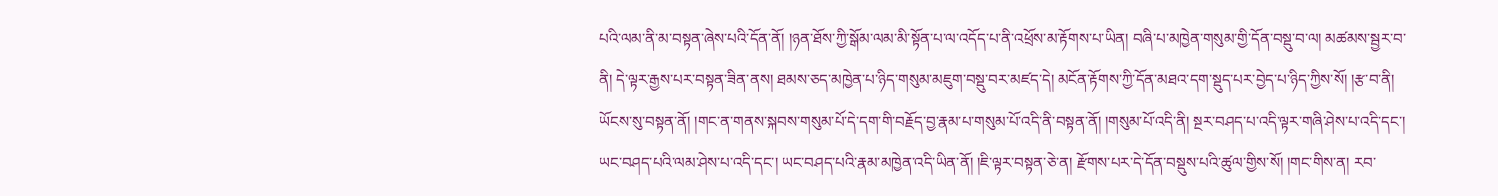པའི་ལམ་ནི་མ་བསྟན་ཞེས་པའི་དོན་ནོ། །ཉན་ཐོས་ཀྱི་སྒོམ་ལམ་མི་སྟོན་པ་ལ་འདོད་པ་ནི་འཕྲོས་མ་རྟོགས་པ་ཡིན། བཞི་པ་མཁྱེན་གསུམ་གྱི་དོན་བསྡུ་བ་ལ། མཚམས་སྦྱར་བ་ནི། དེ་ལྟར་རྒྱས་པར་བསྟན་ཟིན་ནས། ཐམས་ཅད་མཁྱེན་པ་ཉིད་གསུམ་མཇུག་བསྡུ་བར་མཛད་དེ། མངོན་རྟོགས་ཀྱི་དོན་མཐའ་དག་སྡུད་པར་བྱེད་པ་ཉིད་ཀྱིས་སོ། །རྩ་བ་ནི། ཡོངས་སུ་བསྟན་ནོ། །གང་ན་གནས་སྐབས་གསུམ་པོ་དེ་དག་གི་བརྗོད་བྱ་རྣམ་པ་གསུམ་པོ་འདི་ནི་བསྟན་ནོ། །གསུམ་པོ་འདི་ནི། སྔར་བཤད་པ་འདི་ལྟར་གཞི་ཤེས་པ་འདི་དང་། ཡང་བཤད་པའི་ལམ་ཤེས་པ་འདི་དང་། ཡང་བཤད་པའི་རྣམ་མཁྱེན་འདི་ཡིན་ནོ། །ཇི་ལྟར་བསྟན་ཅེ་ན། རྫོགས་པར་དེ་དོན་བསྡུས་པའི་ཚུལ་གྱིས་སོ། །གང་གིས་ན། རབ་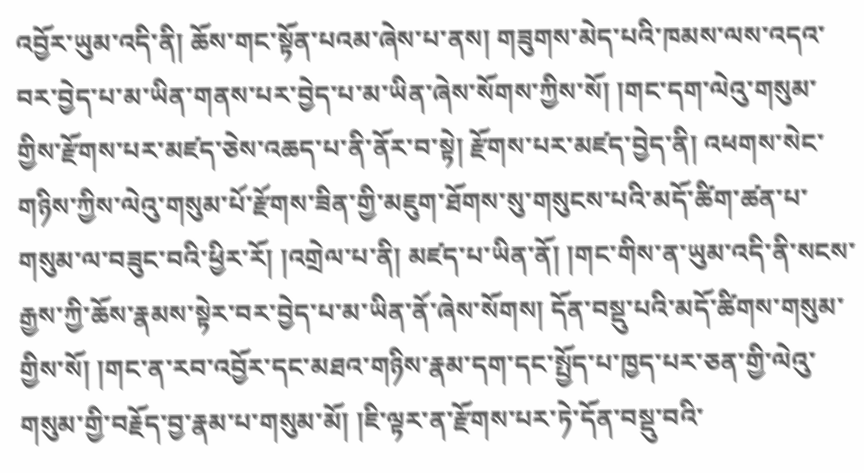འབྱོར་ཡུམ་འདི་ནི། ཆོས་གང་སྟོན་པའམ་ཞེས་པ་ནས། གཟུགས་མེད་པའི་ཁམས་ལས་འདའ་བར་བྱེད་པ་མ་ཡིན་གནས་པར་བྱེད་པ་མ་ཡིན་ཞེས་སོགས་ཀྱིས་སོ། །གང་དག་ལེའུ་གསུམ་གྱིས་རྫོགས་པར་མཛད་ཅེས་འཆད་པ་ནི་ནོར་བ་སྟེ། རྫོགས་པར་མཛད་བྱེད་ནི། འཕགས་སེང་གཉིས་ཀྱིས་ལེའུ་གསུམ་པོ་རྫོགས་ཟིན་གྱི་མཇུག་ཐོགས་སུ་གསུངས་པའི་མདོ་ཚིག་ཚན་པ་གསུམ་ལ་བཟུང་བའི་ཕྱིར་རོ། །འགྲེལ་པ་ནི། མཛད་པ་ཡིན་ནོ། །གང་གིས་ན་ཡུམ་འདི་ནི་སངས་རྒྱས་ཀྱི་ཆོས་རྣམས་སྟེར་བར་བྱེད་པ་མ་ཡིན་ནོ་ཞེས་སོགས། དོན་བསྡུ་པའི་མདོ་ཚིགས་གསུམ་གྱིས་སོ། །གང་ན་རབ་འབྱོར་དང་མཐའ་གཉིས་རྣམ་དག་དང་སྤྱོད་པ་ཁྱད་པར་ཅན་གྱི་ལེའུ་གསུམ་གྱི་བརྗོད་བྱ་རྣམ་པ་གསུམ་མོ། །ཇི་ལྟར་ན་རྫོགས་པར་ཏེ་དོན་བསྡུ་བའི་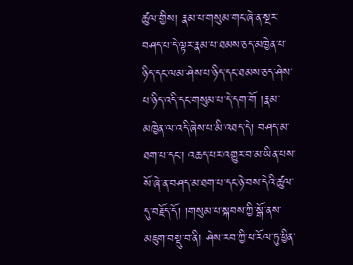ཚུལ་གྱིས། རྣམ་པ་གསུམ་གང་ཞེ་ན་སྔར་བཤད་པ་དེ་ལྟར་རྣམ་པ་ཐམས་ཅད་མཁྱེན་པ་ཉིད་དང་ལམ་ཤེས་པ་ཉིད་དང་ཐམས་ཅད་ཤེས་པ་ཉིད་འདི་དང་གསུམ་པ་དེ་དག་གོ །རྣམ་མཁྱེན་ལ་འདི་ཞེས་པ་མི་འཐད་དེ། བཤད་མ་ཐག་པ་དང་། འཆད་པར་འགྱུར་བ་མ་ཡིན་པས་སོ་ཞེ་ན་བཤད་མ་ཐག་པ་དང་ཉེ་བས་དེའི་ཚུལ་དུ་བརྗོད་དོ། །གསུམ་པ་སྐབས་ཀྱི་སྒོ་ནས་མཇུག་བསྡུ་བ་ནི། ཤེས་རབ་ཀྱི་ཕ་རོལ་ཏུ་ཕྱིན་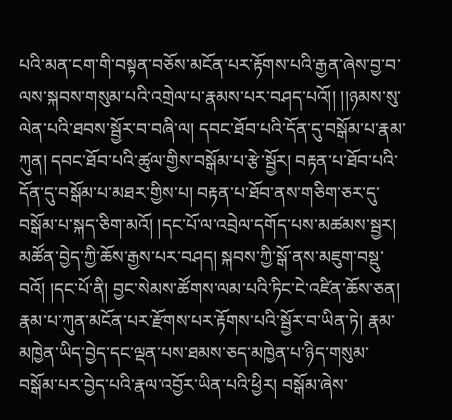པའི་མན་ངག་གི་བསྟན་བཅོས་མངོན་པར་རྟོགས་པའི་རྒྱན་ཞེས་བྱ་བ་ལས་སྐབས་གསུམ་པའི་འགྲེལ་པ་རྣམས་པར་བཤད་པའོ།། །།ཉམས་སུ་ལེན་པའི་ཐབས་སྦྱོར་བ་བཞི་ལ། དབང་ཐོབ་པའི་དོན་དུ་བསྒོམ་པ་རྣམ་ཀུན། དབང་ཐོབ་པའི་ཚུལ་གྱིས་བསྒོམ་པ་རྩེ་སྦྱོར། བརྟན་པ་ཐོབ་པའི་དོན་དུ་བསྒོམ་པ་མཐར་གྱིས་པ། བརྟན་པ་ཐོབ་ནས་གཅིག་ཅར་དུ་བསྒོམ་པ་སྐད་ཅིག་མའོ། །དང་པོ་ལ་འབྲེལ་དགོད་པས་མཚམས་སྦྱར། མཚོན་བྱེད་ཀྱི་ཆོས་རྒྱས་པར་བཤད། སྐབས་ཀྱི་སྒོ་ནས་མཇུག་བསྡུ་བའོ། །དང་པོ་ནི། བྱང་སེམས་ཚོགས་ལམ་པའི་ཏིང་ངེ་འཛིན་ཆོས་ཅན། རྣམ་པ་ཀུན་མངོན་པར་རྫོགས་པར་རྟོགས་པའི་སྦྱོར་བ་ཡིན་ཏེ། རྣམ་མཁྱེན་ཡིད་བྱེད་དང་ལྡན་པས་ཐམས་ཅད་མཁྱེན་པ་ཉིད་གསུམ་བསྒོམ་པར་བྱེད་པའི་རྣལ་འབྱོར་ཡིན་པའི་ཕྱིར། བསྒོམ་ཞེས་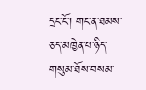དྲང་ངོ་། གང་ན་ཐམས་ཅད་མཁྱེན་པ་ཉིད་གསུམ་ཐོས་བསམ་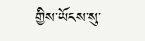གྱིས་ཡོངས་སུ་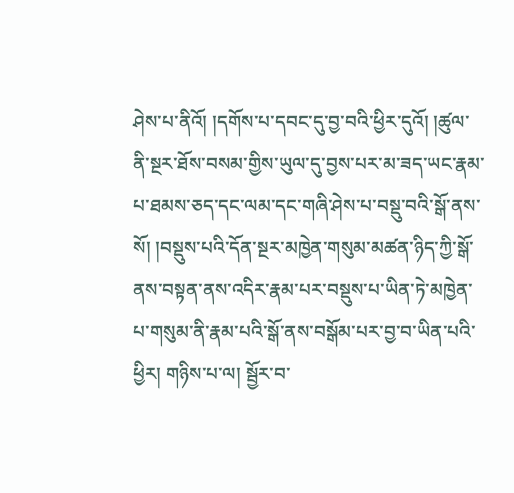ཤེས་པ་ནིའོ། །དགོས་པ་དབང་དུ་བྱ་བའི་ཕྱིར་དུའོ། །ཚུལ་ནི་སྔར་ཐོས་བསམ་གྱིས་ཡུལ་དུ་བྱས་པར་མ་ཟད་ཡང་རྣམ་པ་ཐམས་ཅད་དང་ལམ་དང་གཞི་ཤེས་པ་བསྡུ་བའི་སྒོ་ནས་སོ། །བསྡུས་པའི་དོན་སྔར་མཁྱེན་གསུམ་མཚན་ཉིད་ཀྱི་སྒོ་ནས་བསྟན་ནས་འདིར་རྣམ་པར་བསྡུས་པ་ཡིན་ཏེ་མཁྱེན་པ་གསུམ་ནི་རྣམ་པའི་སྒོ་ནས་བསྒོམ་པར་བྱ་བ་ཡིན་པའི་ཕྱིར། གཉིས་པ་ལ། སྦྱོར་བ་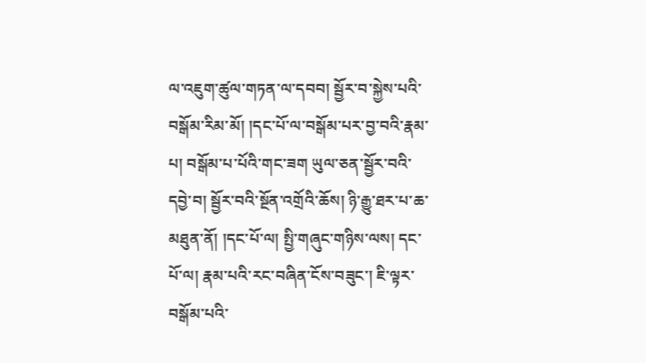ལ་འཇུག་ཚུལ་གཏན་ལ་དབབ། སྦྱོར་བ་སྐྱེས་པའི་བསྒོམ་རིམ་མོ། །དང་པོ་ལ་བསྒོམ་པར་བྱ་བའི་རྣམ་པ། བསྒོམ་པ་པོའི་གང་ཟག ཡུལ་ཅན་སྦྱོར་བའི་དབྱེ་བ། སྦྱོར་བའི་སྔོན་འགྲོའི་ཆོས། ཉི་རྒྱུ་ཐར་པ་ཆ་མཐུན་ནོ། །དང་པོ་ལ། སྤྱི་གཞུང་གཉིས་ལས། དང་པོ་ལ། རྣམ་པའི་རང་བཞིན་ངོས་བཟུང་། ཇི་ལྟར་བསྒོམ་པའི་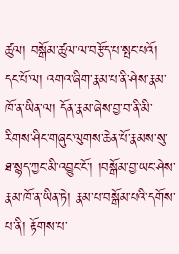ཚུལ། བསྒོམ་ཚུལ་ལ་བརྩོད་པ་སྤང་པའོ། དང་པོ་ལ། འགའ་ཞིག་རྣམ་པ་ནི་ཤེས་རྣམ་ཁོ་ན་ཡིན་ལ། དོན་རྣམ་ཞེས་བྱ་བ་ནི་མི་རིགས་ཤིང་གཞུང་ལུགས་ཆེན་པོ་རྣམས་སུ་ཐ་སྙད་ཀྱང་མི་འབྱུང་ངོ་། །བསྒོམ་བྱ་ཡང་ཤེས་རྣམ་ཁོ་ན་ཡིན་ཏེ། རྣམ་པ་བསྒོམ་པའི་དགོས་པ་ནི། རྟོགས་པ་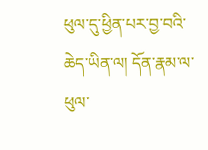ཕུལ་དུ་ཕྱིན་པར་བྱ་བའི་ཆེད་ཡིན་ལ། དོན་རྣམ་ལ་ཕུལ་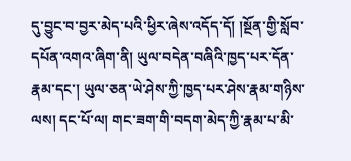དུ་བྱུང་བ་བྱར་མེད་པའི་ཕྱིར་ཞེས་འདོད་དོ། །སྔོན་གྱི་སློབ་དཔོན་འགའ་ཞིག་ནི། ཡུལ་བདེན་བཞིའི་ཁྱད་པར་དོན་རྣམ་དང་། ཡུལ་ཅན་ཡེ་ཤེས་ཀྱི་ཁྱད་པར་ཤེས་རྣམ་གཉིས་ལས། དང་པོ་ལ། གང་ཟག་གི་བདག་མེད་ཀྱི་རྣམ་པ་མི་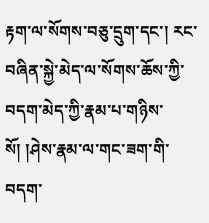རྟག་ལ་སོགས་བཅུ་དྲུག་དང་། རང་བཞིན་སྐྱེ་མེད་ལ་སོགས་ཆོས་ཀྱི་བདག་མེད་ཀྱི་རྣམ་པ་གཉིས་སོ། །ཤེས་རྣམ་ལ་གང་ཟག་གི་བདག་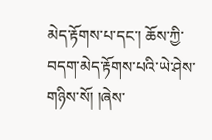མེད་རྟོགས་པ་དང་། ཆོས་ཀྱི་བདག་མེད་རྟོགས་པའི་ཡེ་ཤེས་གཉིས་སོ། །ཞེས་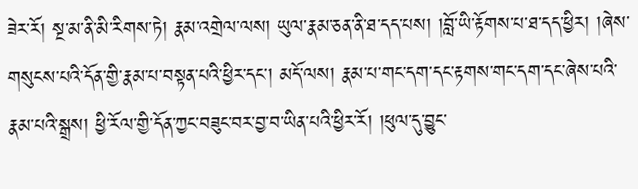ཟེར་རོ། སྔ་མ་ནི་མི་རིགས་ཏེ། རྣམ་འགྲེལ་ལས། ཡུལ་རྣམ་ཅན་ནི་ཐ་དད་པས། །བློ་ཡི་རྟོགས་པ་ཐ་དད་ཕྱིར། །ཞེས་གསུངས་པའི་དོན་གྱི་རྣམ་པ་བསྟན་པའི་ཕྱིར་དང་། མདོ་ལས། རྣམ་པ་གང་དག་དང་རྟགས་གང་དག་དང་ཞེས་པའི་རྣམ་པའི་སྒྲས། ཕྱི་རོལ་གྱི་དོན་ཀྱང་བཟུང་བར་བྱ་བ་ཡིན་པའི་ཕྱིར་རོ། །ཕུལ་དུ་བྱུང་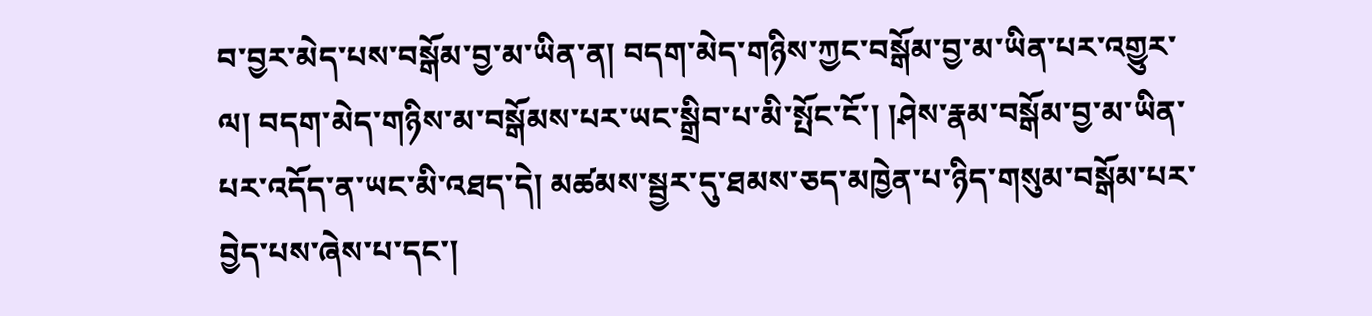བ་བྱར་མེད་པས་བསྒོམ་བྱ་མ་ཡིན་ན། བདག་མེད་གཉིས་ཀྱང་བསྒོམ་བྱ་མ་ཡིན་པར་འགྱུར་ལ། བདག་མེད་གཉིས་མ་བསྒོམས་པར་ཡང་སྒྲིབ་པ་མི་སྤོང་ངོ་། །ཤེས་རྣམ་བསྒོམ་བྱ་མ་ཡིན་པར་འདོད་ན་ཡང་མི་འཐད་དེ། མཚམས་སྦྱར་དུ་ཐམས་ཅད་མཁྱེན་པ་ཉིད་གསུམ་བསྒོམ་པར་བྱེད་པས་ཞེས་པ་དང་།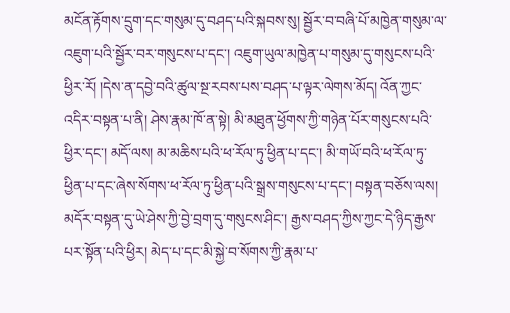མངོན་རྟོགས་དྲུག་དང་གསུམ་དུ་བཤད་པའི་སྐབས་སུ། སྦྱོར་བ་བཞི་པོ་མཁྱེན་གསུམ་ལ་འཇུག་པའི་སྦྱོར་བར་གསུངས་པ་དང་། འཇུག་ཡུལ་མཁྱེན་པ་གསུམ་དུ་གསུངས་པའི་ཕྱིར་རོ། །དེས་ན་དབྱེ་བའི་ཚུལ་སྔ་རབས་པས་བཤད་པ་ལྟར་ལེགས་མོད། འོན་ཀྱང་འདིར་བསྟན་པ་ནི། ཤེས་རྣམ་ཁོ་ན་སྟེ། མི་མཐུན་ཕྱོགས་ཀྱི་གཉེན་པོར་གསུངས་པའི་ཕྱིར་དང་། མདོ་ལས། མ་མཆིས་པའི་ཕ་རོལ་ཏུ་ཕྱིན་པ་དང་། མི་གཡོ་བའི་ཕ་རོལ་ཏུ་ཕྱིན་པ་དང་ཞེས་སོགས་ཕ་རོལ་ཏུ་ཕྱིན་པའི་སྒྲས་གསུངས་པ་དང་། བསྟན་བཅོས་ལས། མདོར་བསྟན་དུ་ཡེ་ཤེས་ཀྱི་བྱེ་བྲག་དུ་གསུངས་ཤིང་། རྒྱས་བཤད་ཀྱིས་ཀྱང་དེ་ཉིད་རྒྱས་པར་སྟོན་པའི་ཕྱིར། མེད་པ་དང་མི་སྐྱེ་བ་སོགས་ཀྱི་རྣམ་པ་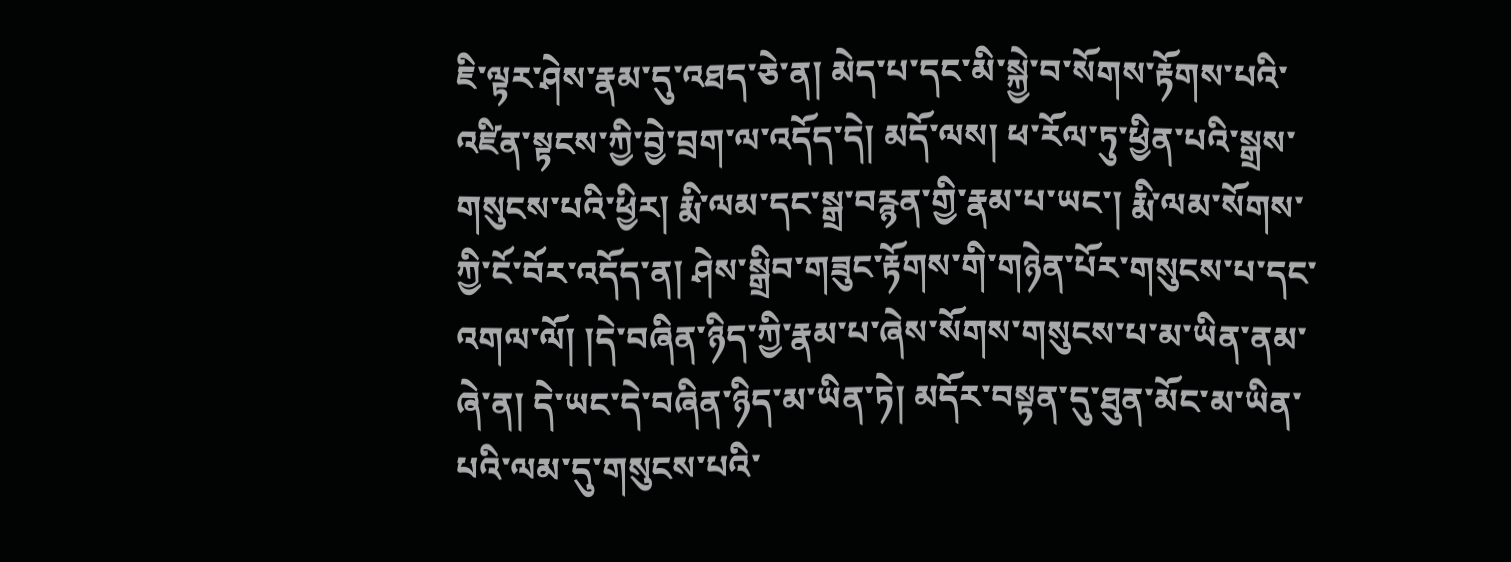ཇི་ལྟར་ཤེས་རྣམ་དུ་འཐད་ཅེ་ན། མེད་པ་དང་མི་སྐྱེ་བ་སོགས་རྟོགས་པའི་འཛིན་སྟངས་ཀྱི་བྱེ་བྲག་ལ་འདོད་དེ། མདོ་ལས། ཕ་རོལ་ཏུ་ཕྱིན་པའི་སྒྲས་གསུངས་པའི་ཕྱིར། རྨི་ལམ་དང་སྒྲ་བརྙན་གྱི་རྣམ་པ་ཡང་། རྨི་ལམ་སོགས་ཀྱི་ངོ་བོར་འདོད་ན། ཤེས་སྒྲིབ་གཟུང་རྟོགས་གི་གཉེན་པོར་གསུངས་པ་དང་འགལ་ལོ། །དེ་བཞིན་ཉིད་ཀྱི་རྣམ་པ་ཞེས་སོགས་གསུངས་པ་མ་ཡིན་ནམ་ཞེ་ན། དེ་ཡང་དེ་བཞིན་ཉིད་མ་ཡིན་ཏེ། མདོར་བསྟན་དུ་ཐུན་མོང་མ་ཡིན་པའི་ལམ་དུ་གསུངས་པའི་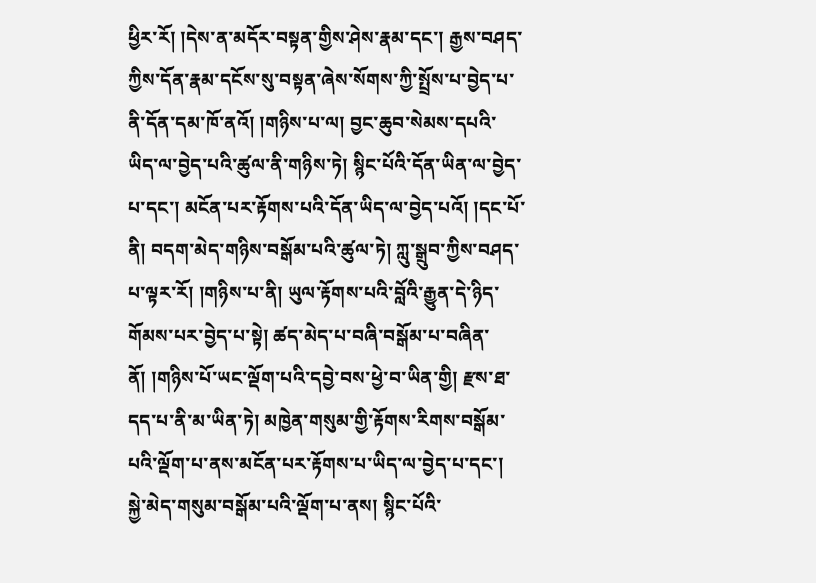ཕྱིར་རོ། །དེས་ན་མདོར་བསྟན་གྱིས་ཤེས་རྣམ་དང་། རྒྱས་བཤད་ཀྱིས་དོན་རྣམ་དངོས་སུ་བསྟན་ཞེས་སོགས་ཀྱི་སྤྲོས་པ་བྱེད་པ་ནི་དོན་དམ་ཁོ་ནའོ། །གཉིས་པ་ལ། བྱང་ཆུབ་སེམས་དཔའི་ཡིད་ལ་བྱེད་པའི་ཚུལ་ནི་གཉིས་ཏེ། སྙིང་པོའི་དོན་ཡིན་ལ་བྱེད་པ་དང་། མངོན་པར་རྟོགས་པའི་དོན་ཡིད་ལ་བྱེད་པའོ། །དང་པོ་ནི། བདག་མེད་གཉིས་བསྒོམ་པའི་ཚུལ་ཏེ། ཀླུ་སྒྲུབ་ཀྱིས་བཤད་པ་ལྟར་རོ། །གཉིས་པ་ནི། ཡུལ་རྟོགས་པའི་བློའི་རྒྱུན་དེ་ཉིད་གོམས་པར་བྱེད་པ་སྟེ། ཚད་མེད་པ་བཞི་བསྒོམ་པ་བཞིན་ནོ། །གཉིས་པོ་ཡང་ལྡོག་པའི་དབྱེ་བས་ཕྱེ་བ་ཡིན་གྱི། རྫས་ཐ་དད་པ་ནི་མ་ཡིན་ཏེ། མཁྱེན་གསུམ་གྱི་རྟོགས་རིགས་བསྒོམ་པའི་ལྡོག་པ་ནས་མངོན་པར་རྟོགས་པ་ཡིད་ལ་བྱེད་པ་དང་། སྐྱེ་མེད་གསུམ་བསྒོམ་པའི་ལྡོག་པ་ནས། སྙིང་པོའི་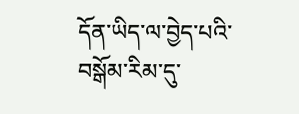དོན་ཡིད་ལ་བྱེད་པའི་བསྒོམ་རིམ་དུ་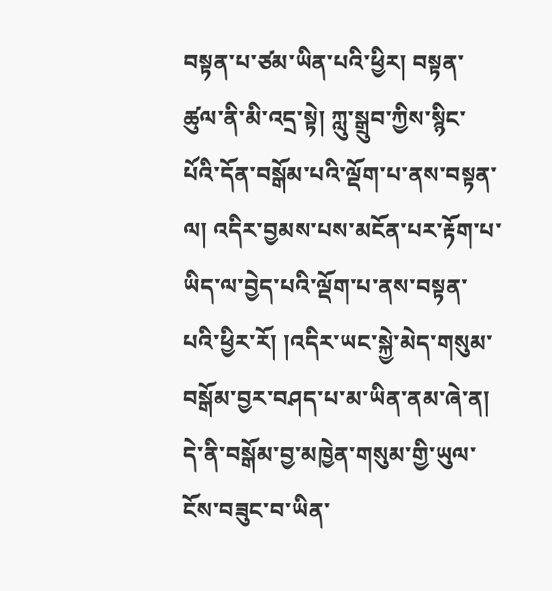བསྟན་པ་ཙམ་ཡིན་པའི་ཕྱིར། བསྟན་ཚུལ་ནི་མི་འདྲ་སྟེ། ཀླུ་སྒྲུབ་ཀྱིས་སྙིང་པོའི་དོན་བསྒོམ་པའི་ལྡོག་པ་ནས་བསྟན་ལ། འདིར་བྱམས་པས་མངོན་པར་རྟོག་པ་ཡིད་ལ་བྱེད་པའི་ལྡོག་པ་ནས་བསྟན་པའི་ཕྱིར་རོ། །འདིར་ཡང་སྐྱེ་མེད་གསུམ་བསྒོམ་བྱར་བཤད་པ་མ་ཡིན་ནམ་ཞེ་ན། དེ་ནི་བསྒོམ་བྱ་མཁྱེན་གསུམ་གྱི་ཡུལ་ངོས་བཟུང་བ་ཡིན་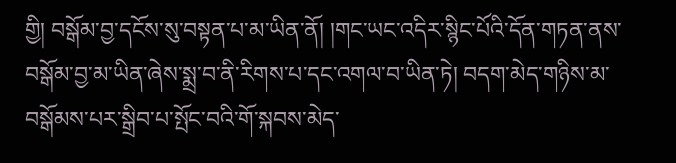གྱི། བསྒོམ་བྱ་དངོས་སུ་བསྟན་པ་མ་ཡིན་ནོ། །གང་ཡང་འདིར་སྙིང་པོའི་དོན་གཏན་ནས་བསྒོམ་བྱ་མ་ཡིན་ཞེས་སྨྲ་བ་ནི་རིགས་པ་དང་འགལ་བ་ཡིན་ཏེ། བདག་མེད་གཉིས་མ་བསྒོམས་པར་སྒྲིབ་པ་སྤོང་བའི་གོ་སྐབས་མེད་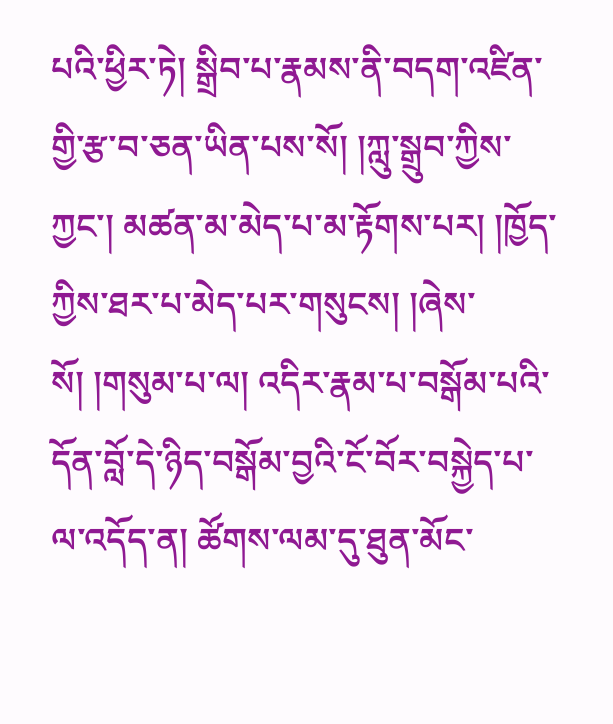པའི་ཕྱིར་ཏེ། སྒྲིབ་པ་རྣམས་ནི་བདག་འཛིན་གྱི་རྩ་བ་ཅན་ཡིན་པས་སོ། །ཀླུ་སྒྲུབ་ཀྱིས་ཀྱང་། མཚན་མ་མེད་པ་མ་རྟོགས་པར། །ཁྱོད་ཀྱིས་ཐར་པ་མེད་པར་གསུངས། །ཞེས་སོ། །གསུམ་པ་ལ། འདིར་རྣམ་པ་བསྒོམ་པའི་དོན་བློ་དེ་ཉིད་བསྒོམ་བྱའི་ངོ་བོར་བསྐྱེད་པ་ལ་འདོད་ན། ཚོགས་ལམ་དུ་ཐུན་མོང་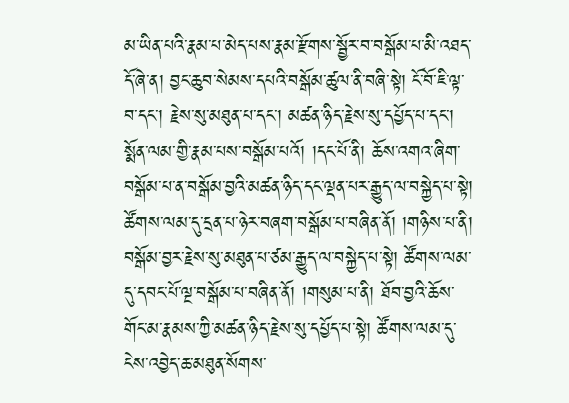མ་ཡིན་པའི་རྣམ་པ་མེད་པས་རྣམ་རྫོགས་སྦྱོར་བ་བསྒོམ་པ་མི་འཐད་དོ་ཞེ་ན། བྱང་ཆུབ་སེམས་དཔའི་བསྒོམ་ཚུལ་ནི་བཞི་སྟེ། ངོ་བོ་ཇི་ལྟ་བ་དང་། རྗེས་སུ་མཐུན་པ་དང་། མཚན་ཉིད་རྗེས་སུ་དཔྱོད་པ་དང་། སྨོན་ལམ་གྱི་རྣམ་པས་བསྒོམ་པའོ། །དང་པོ་ནི། ཆོས་འགའ་ཞིག་བསྒོམ་པ་ན་བསྒོམ་བྱའི་མཚན་ཉིད་དང་ལྡན་པར་རྒྱུད་ལ་བསྐྱེད་པ་སྟེ། ཚོགས་ལམ་དུ་དྲན་པ་ཉེར་བཞག་བསྒོམ་པ་བཞིན་ནོ། །གཉིས་པ་ནི། བསྒོམ་བྱར་རྗེས་སུ་མཐུན་པ་ཙམ་རྒྱུད་ལ་བསྐྱེད་པ་སྟེ། ཚོགས་ལམ་དུ་དབང་པོ་ལྔ་བསྒོམ་པ་བཞིན་ནོ། །གསུམ་པ་ནི། ཐོབ་བྱའི་ཆོས་གོང་མ་རྣམས་ཀྱི་མཚན་ཉིད་རྗེས་སུ་དཔྱོད་པ་སྟེ། ཚོགས་ལམ་དུ་ངེས་འབྱེད་ཆ་མཐུན་སོགས་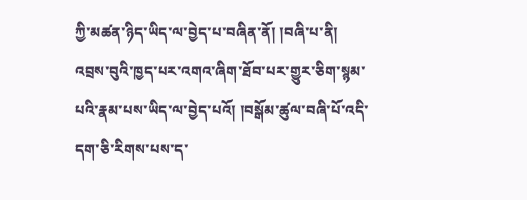ཀྱི་མཚན་ཉིད་ཡིད་ལ་བྱེད་པ་བཞིན་ནོ། །བཞི་པ་ནི། འབྲས་བུའི་ཁྱད་པར་འགའ་ཞིག་ཐོབ་པར་གྱུར་ཅིག་སྙམ་པའི་རྣམ་པས་ཡིད་ལ་བྱེད་པའོ། །བསྒོམ་ཚུལ་བཞི་པོ་འདི་དག་ཅི་རིགས་པས་ད་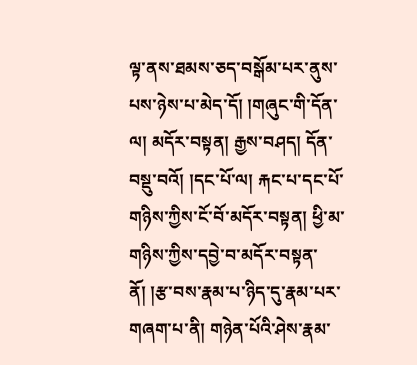ལྟ་ནས་ཐམས་ཅད་བསྒོམ་པར་ནུས་པས་ཉེས་པ་མེད་དོ། །གཞུང་གི་དོན་ལ། མདོར་བསྟན། རྒྱས་བཤད། དོན་བསྡུ་བའོ། །དང་པོ་ལ། རྐང་པ་དང་པོ་གཉིས་ཀྱིས་ངོ་བོ་མདོར་བསྟན། ཕྱི་མ་གཉིས་ཀྱིས་དབྱེ་བ་མདོར་བསྟན་ནོ། །རྩ་བས་རྣམ་པ་ཉིད་དུ་རྣམ་པར་གཞག་པ་ནི། གཉེན་པོའི་ཤེས་རྣམ་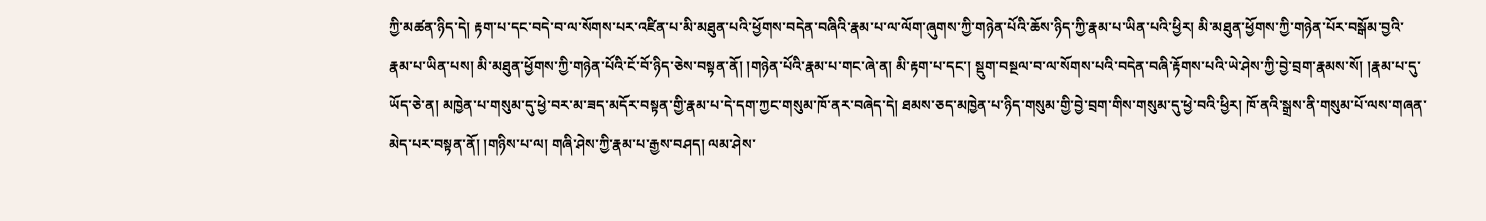ཀྱི་མཚན་ཉིད་དེ། རྟག་པ་དང་བདེ་བ་ལ་སོགས་པར་འཛིན་པ་མི་མཐུན་པའི་ཕྱོགས་བདེན་བཞིའི་རྣམ་པ་ལ་ལོག་ཞུགས་ཀྱི་གཉེན་པོའི་ཆོས་ཉིད་ཀྱི་རྣམ་པ་ཡིན་པའི་ཕྱིར། མི་མཐུན་ཕྱོགས་ཀྱི་གཉེན་པོར་བསྒོམ་བྱའི་རྣམ་པ་ཡིན་པས། མི་མཐུན་ཕྱོགས་ཀྱི་གཉེན་པོའི་ངོ་བོ་ཉིད་ཅེས་བསྟན་ནོ། །གཉེན་པོའི་རྣམ་པ་གང་ཞེ་ན། མི་རྟག་པ་དང་། སྡུག་བསྔལ་བ་ལ་སོགས་པའི་བདེན་བཞི་རྟོགས་པའི་ཡེ་ཤེས་ཀྱི་བྱེ་བྲག་རྣམས་སོ། །རྣམ་པ་དུ་ཡོད་ཅེ་ན། མཁྱེན་པ་གསུམ་དུ་ཕྱེ་བར་མ་ཟད་མདོར་བསྟན་གྱི་རྣམ་པ་དེ་དག་ཀྱང་གསུམ་ཁོ་ནར་བཞེད་དེ། ཐམས་ཅད་མཁྱེན་པ་ཉིད་གསུམ་གྱི་བྱེ་བྲག་གིས་གསུམ་དུ་ཕྱེ་བའི་ཕྱིར། ཁོ་ནའི་སྒྲས་ནི་གསུམ་པོ་ལས་གཞན་མེད་པར་བསྟན་ནོ། །གཉིས་པ་ལ། གཞི་ཤེས་ཀྱི་རྣམ་པ་རྒྱས་བཤད། ལམ་ཤེས་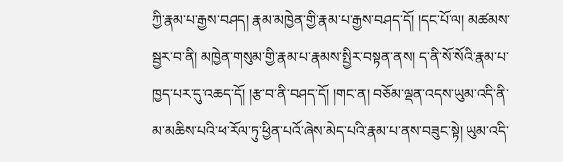ཀྱི་རྣམ་པ་རྒྱས་བཤད། རྣམ་མཁྱེན་གྱི་རྣམ་པ་རྒྱས་བཤད་དོ། །དང་པོ་ལ། མཚམས་སྦྱར་བ་ནི། མཁྱེན་གསུམ་གྱི་རྣམ་པ་རྣམས་སྤྱིར་བསྟན་ནས། ད་ནི་སོ་སོའི་རྣམ་པ་ཁྱད་པར་དུ་འཆད་དོ། །རྩ་བ་ནི་བཤད་དོ། །གང་ན། བཅོམ་ལྡན་འདས་ཡུམ་འདི་ནི་མ་མཆིས་པའི་ཕ་རོལ་ཏུ་ཕྱིན་པའོ་ཞེས་མེད་པའི་རྣམ་པ་ནས་བཟུང་སྟེ། ཡུམ་འདི་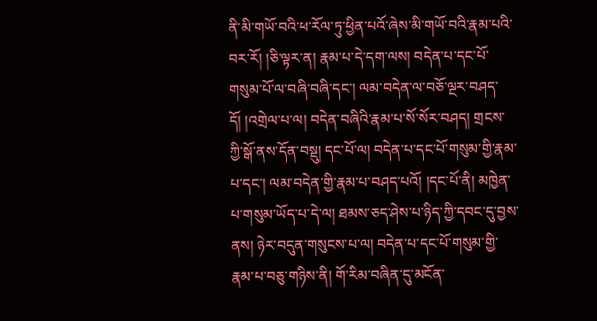ནི་མི་གཡོ་བའི་ཕ་རོལ་ཏུ་ཕྱིན་པའོ་ཞེས་མི་གཡོ་བའི་རྣམ་པའི་བར་རོ། །ཅི་ལྟར་ན། རྣམ་པ་དེ་དག་ལས། བདེན་པ་དང་པོ་གསུམ་པོ་ལ་བཞི་བཞི་དང་། ལམ་བདེན་ལ་བཅོ་ལྔར་བཤད་དོ། །འགྲེལ་པ་ལ། བདེན་བཞིའི་རྣམ་པ་སོ་སོར་བཤད། གྲངས་ཀྱི་སྒོ་ནས་དོན་བསྡུ། དང་པོ་ལ། བདེན་པ་དང་པོ་གསུམ་གྱི་རྣམ་པ་དང་། ལམ་བདེན་གྱི་རྣམ་པ་བཤད་པའོ། །དང་པོ་ནི། མཁྱེན་པ་གསུམ་ཡོད་པ་དེ་ལ། ཐམས་ཅད་ཤེས་པ་ཉིད་ཀྱི་དབང་དུ་བྱས་ནས། ཉེར་བདུན་གསུངས་པ་ལ། བདེན་པ་དང་པོ་གསུམ་གྱི་རྣམ་པ་བཅུ་གཉིས་ནི། གོ་རིམ་བཞིན་དུ་མངོན་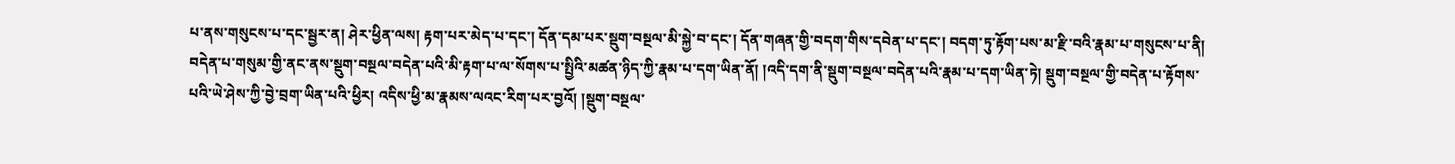པ་ནས་གསུངས་པ་དང་སྦྱར་ན། ཤེར་ཕྱིན་ལས། རྟག་པར་མེད་པ་དང་། དོན་དམ་པར་སྡུག་བསྔལ་མི་སྐྱེ་བ་དང་། དོན་གཞན་གྱི་བདག་གིས་དབེན་པ་དང་། བདག་ཏུ་རྟོག་པས་མ་རྫི་བའི་རྣམ་པ་གསུངས་པ་ནི། བདེན་པ་གསུམ་གྱི་ནང་ནས་སྡུག་བསྔལ་བདེན་པའི་མི་རྟག་པ་ལ་སོགས་པ་སྤྱིའི་མཚན་ཉིད་ཀྱི་རྣམ་པ་དག་ཡིན་ནོ། །འདི་དག་ནི་སྡུག་བསྔལ་བདེན་པའི་རྣམ་པ་དག་ཡིན་ཏེ། སྡུག་བསྔལ་གྱི་བདེན་པ་རྟོགས་པའི་ཡེ་ཤེས་ཀྱི་བྱེ་བྲག་ཡིན་པའི་ཕྱིར། འདིས་ཕྱི་མ་རྣམས་ལའང་རིག་པར་བྱའོ། །སྡུག་བསྔལ་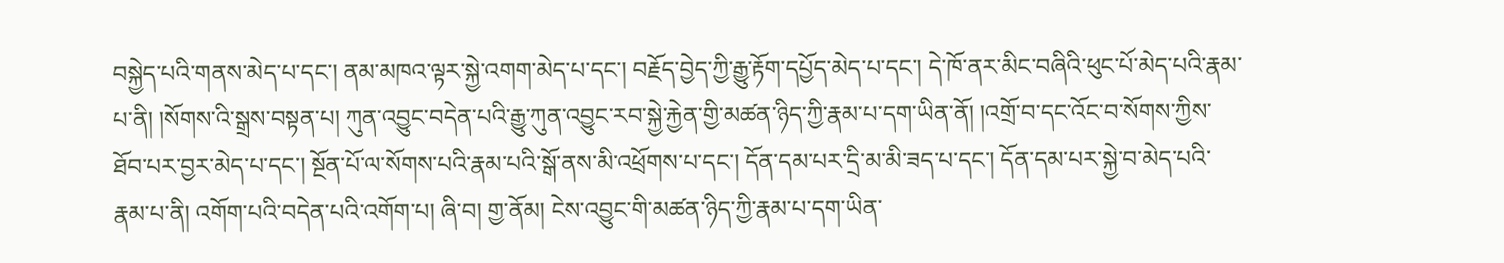བསྐྱེད་པའི་གནས་མེད་པ་དང་། ནམ་མཁའ་ལྟར་སྐྱེ་འགག་མེད་པ་དང་། བརྗོད་བྱེད་ཀྱི་རྒྱུ་རྟོག་དཔྱོད་མེད་པ་དང་། དེ་ཁོ་ནར་མིང་བཞིའི་ཕུང་པོ་མེད་པའི་རྣམ་པ་ནི། །སོགས་འི་སྒྲས་བསྟན་པ། ཀུན་འབྱུང་བདེན་པའི་རྒྱུ་ཀུན་འབྱུང་རབ་སྐྱེ་རྐྱེན་གྱི་མཚན་ཉིད་ཀྱི་རྣམ་པ་དག་ཡིན་ནོ། །འགྲོ་བ་དང་འོང་བ་སོགས་ཀྱིས་ཐོབ་པར་བྱར་མེད་པ་དང་། སྔོན་པོ་ལ་སོགས་པའི་རྣམ་པའི་སྒོ་ནས་མི་འཕྲོགས་པ་དང་། དོན་དམ་པར་དྲི་མ་མི་ཟད་པ་དང་། དོན་དམ་པར་སྐྱེ་བ་མེད་པའི་རྣམ་པ་ནི། འགོག་པའི་བདེན་པའི་འགོག་པ། ཞི་བ། གྱ་ནོམ། ངེས་འབྱུང་གི་མཚན་ཉིད་ཀྱི་རྣམ་པ་དག་ཡིན་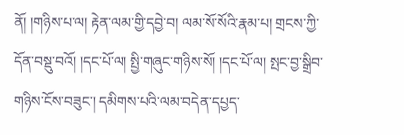ནོ། །གཉིས་པ་ལ། རྟེན་ལམ་གྱི་དབྱེ་བ། ལམ་སོ་སོའི་རྣམ་པ། གྲངས་ཀྱི་དོན་བསྡུ་བའོ། །དང་པོ་ལ། སྤྱི་གཞུང་གཉིས་སོ། །དང་པོ་ལ། སྤང་བྱ་སྒྲིབ་གཉིས་ངོས་བཟུང་། དམིགས་པའི་ལམ་བདེན་དཔྱད་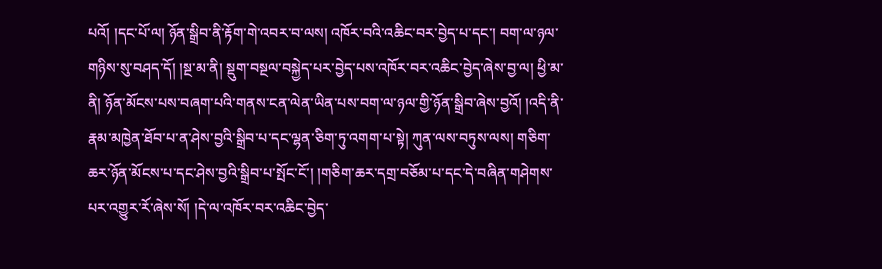པའོ། །དང་པོ་ལ། ཉོན་སྒྲིབ་ནི་རྟོག་གེ་འབར་བ་ལས། འཁོར་བའི་འཆིང་བར་བྱེད་པ་དང་། བག་ལ་ཉལ་གཉིས་སུ་བཤད་དོ། །སྔ་མ་ནི། སྡུག་བསྔལ་བསྐྱེད་པར་བྱེད་པས་འཁོར་བར་འཆིང་བྱེད་ཞེས་བྱ་ལ། ཕྱི་མ་ནི། ཉོན་མོངས་པས་བཞག་པའི་གནས་ངན་ལེན་ཡིན་པས་བག་ལ་ཉལ་གྱི་ཉོན་སྒྲིབ་ཞེས་བྱའོ། །འདི་ནི་རྣམ་མཁྱེན་ཐོབ་པ་ན་ཤེས་བྱའི་སྒྲིབ་པ་དང་ལྷན་ཅིག་ཏུ་འགག་པ་སྟེ། ཀུན་ལས་བཏུས་ལས། གཅིག་ཆར་ཉོན་མོངས་པ་དང་ཤེས་བྱའི་སྒྲིབ་པ་སྤོང་ངོ་། །གཅིག་ཆར་དགྲ་བཅོམ་པ་དང་དེ་བཞིན་གཤེགས་པར་འགྱུར་རོ་ཞེས་སོ། །དེ་ལ་འཁོར་བར་འཆིང་བྱེད་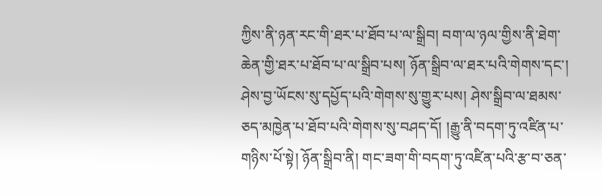ཀྱིས་ནི་ཉན་རང་གི་ཐར་པ་ཐོབ་པ་ལ་སྒྲིབ། བག་ལ་ཉལ་གྱིས་ནི་ཐེག་ཆེན་གྱི་ཐར་པ་ཐོབ་པ་ལ་སྒྲིབ་པས། ཉོན་སྒྲིབ་ལ་ཐར་པའི་གེགས་དང་། ཤེས་བྱ་ཡོངས་སུ་དཔྱོད་པའི་གེགས་སུ་གྱུར་པས། ཤེས་སྒྲིབ་ལ་ཐམས་ཅད་མཁྱེན་པ་ཐོབ་པའི་གེགས་སུ་བཤད་དོ། །རྒྱུ་ནི་བདག་ཏུ་འཛིན་པ་གཉིས་པོ་སྟེ། ཉོན་སྒྲིབ་ནི། གང་ཟག་གི་བདག་ཏུ་འཛིན་པའི་རྩ་བ་ཅན་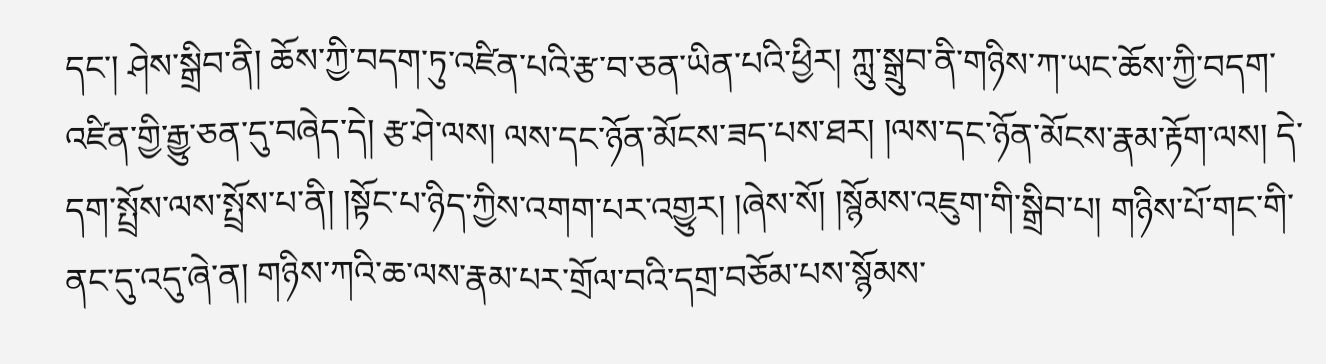དང་། ཤེས་སྒྲིབ་ནི། ཆོས་ཀྱི་བདག་ཏུ་འཛིན་པའི་རྩ་བ་ཅན་ཡིན་པའི་ཕྱིར། ཀླུ་སྒྲུབ་ནི་གཉིས་ཀ་ཡང་ཆོས་ཀྱི་བདག་འཛིན་གྱི་རྒྱུ་ཅན་དུ་བཞེད་དེ། རྩ་ཤེ་ལས། ལས་དང་ཉོན་མོངས་ཟད་པས་ཐར། །ལས་དང་ཉོན་མོངས་རྣམ་རྟོག་ལས། དེ་དག་སྤྲོས་ལས་སྤྲོས་པ་ནི། །སྟོང་པ་ཉིད་ཀྱིས་འགག་པར་འགྱུར། །ཞེས་སོ། །སྙོམས་འཇུག་གི་སྒྲིབ་པ། གཉིས་པོ་གང་གི་ནང་དུ་འདུ་ཞེ་ན། གཉིས་ཀའི་ཆ་ལས་རྣམ་པར་གྲོལ་བའི་དགྲ་བཅོམ་པས་སྙོམས་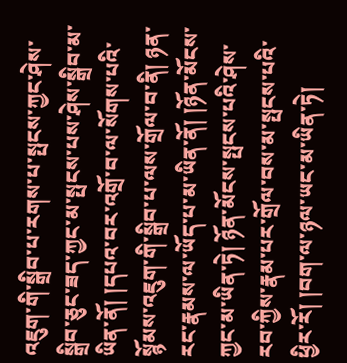འཇུག་གི་སྒྲིབ་པ་རགས་པ་སྤངས་ཀྱང་ཤེས་སྒྲིབ་ཅུང་ཟད་ཀྱང་མ་སྤངས་པས་ཤེས་སྒྲིབ་མ་ཡིན་ནོ། །དཔའ་བར་འགྲོ་བ་ལ་སོགས་པའི་སྙོམས་འཇུག་གི་སྒྲིབ་པ་ལས་གྲོལ་བ་ནི། ཉན་རང་རྣམས་ལ་ཡོད་པ་མ་ཡིན་ནོ། །ཉོན་མོངས་ཀྱང་མ་ཡིན་ཏེ། ཉོན་མོངས་སྤངས་པའི་ཤེས་རབ་ཀྱིས་རྣམ་པར་གྲོལ་བས་མ་སྤངས་པའི་ཕྱིར་རོ། །བག་ལ་ཉལ་ཡང་མ་ཡིན་ཏེ།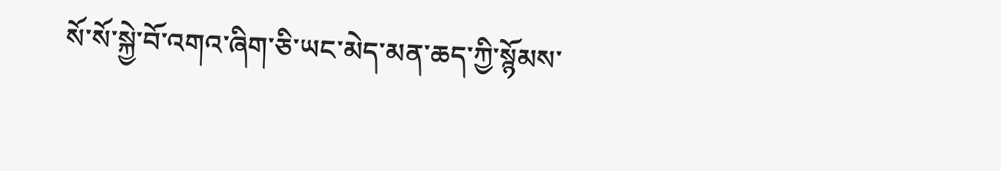སོ་སོ་སྐྱེ་བོ་འགའ་ཞིག་ཅི་ཡང་མེད་མན་ཆད་ཀྱི་སྙོམས་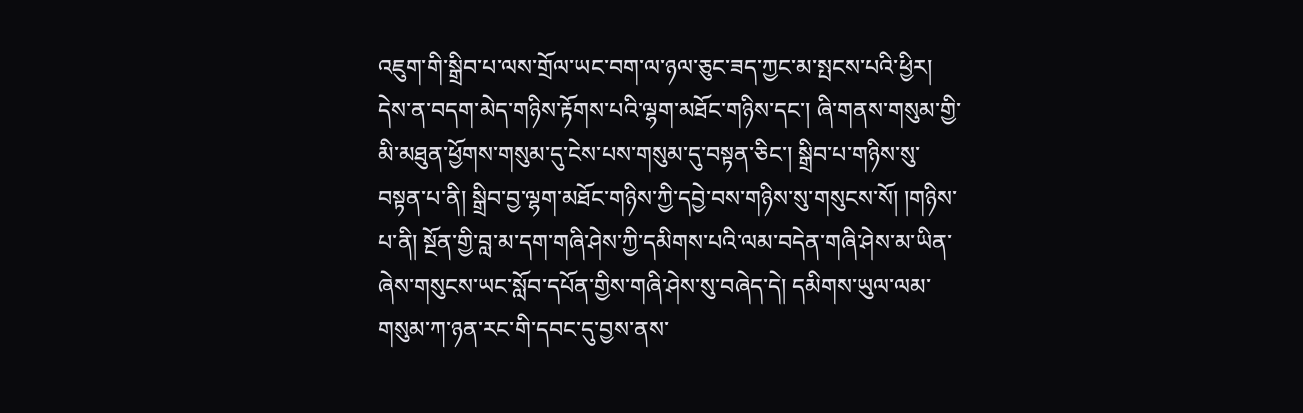འཇུག་གི་སྒྲིབ་པ་ལས་གྲོལ་ཡང་བག་ལ་ཉལ་ཅུང་ཟད་ཀྱང་མ་སྤངས་པའི་ཕྱིར། དེས་ན་བདག་མེད་གཉིས་རྟོགས་པའི་ལྷག་མཐོང་གཉིས་དང་། ཞི་གནས་གསུམ་གྱི་མི་མཐུན་ཕྱོགས་གསུམ་དུ་ངེས་པས་གསུམ་དུ་བསྟན་ཅིང་། སྒྲིབ་པ་གཉིས་སུ་བསྟན་པ་ནི། སྒྲིབ་བྱ་ལྷག་མཐོང་གཉིས་ཀྱི་དབྱེ་བས་གཉིས་སུ་གསུངས་སོ། །གཉིས་པ་ནི། སྔོན་གྱི་བླ་མ་དག་གཞི་ཤེས་ཀྱི་དམིགས་པའི་ལམ་བདེན་གཞི་ཤེས་མ་ཡིན་ཞེས་གསུངས་ཡང་སློབ་དཔོན་གྱིས་གཞི་ཤེས་སུ་བཞེད་དེ། དམིགས་ཡུལ་ལམ་གསུམ་ཀ་ཉན་རང་གི་དབང་དུ་བྱས་ནས་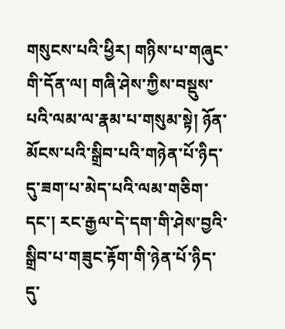གསུངས་པའི་ཕྱིར། གཉིས་པ་གཞུང་གི་དོན་ལ། གཞི་ཤེས་ཀྱིས་བསྡུས་པའི་ལམ་ལ་རྣམ་པ་གསུམ་སྟེ། ཉོན་མོངས་པའི་སྒྲིབ་པའི་གཉེན་པོ་ཉིད་དུ་ཟག་པ་མེད་པའི་ལམ་གཅིག་དང་། རང་རྒྱལ་དེ་དག་གི་ཤེས་བྱའི་སྒྲིབ་པ་གཟུང་རྟོག་གི་ཉེན་པོ་ཉིད་དུ་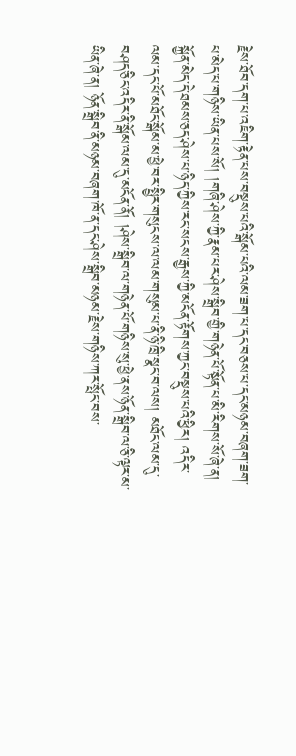རྗེས་ཐོབ་དག་པ་འཇིག་རྟེན་པས་བསྡུས་པའི་སྒོམ་པའི་ལམ་ཟག་པ་དང་བཅས་པ་དང་མཉམ་བཞག་ཟག་པ་མེད་པ་གཉིས་ཡིན་པས་སོ། །གཞི་ཤེས་ཀྱི་རྣམ་པར་ཤེས་སྒྲིབ་གྱི་གཉེན་པོ་སྟོན་པ་མི་རིགས་སོ་ཞེ་ན། སྐྱོན་མེད་དེ་ཐམས་ཅད་ཤེས་པ་ཉིད་ཀྱིས་རང་སངས་རྒྱས་ཀྱི་མངོན་རྟོགས་ཀྱང་བསྡུས་པའི་ཕྱིར། འདིར་ལམ་དང་པོ་མཐོང་སྒོམ་མ་ཕྱེ་བར་སྤྱིར་གསུངས་ལ་ལམ་གསུམ་པ་ནི་ཉི་ཁྲི་སྣང་བ་ལས། མཐོང་ལམ་དུ་བཤད་ཅིང་འདིར་ནི་སྒོམ་ལམ་དུ་མངོན་ནོ། །ཤེས་སྒྲིབ་ལ་གཉེན་པོ་གཉིས་སུ་ཕྱེ་ནས་ཉོན་སྒྲིབ་ལ་ཅི་ལྟར་མ་ཡིན་ཞེ་ན། ཉོན་སྒྲིབ་ནི་མཉམ་བཞག་ཁོ་ན་དང་ཤེས་སྒྲིབ་མཉམ་རྗེས་གཉིས་ཀར་སྤོང་བས་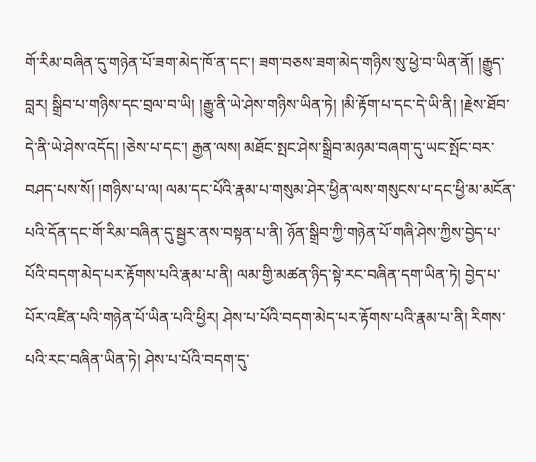གོ་རིམ་བཞིན་དུ་གཉེན་པོ་ཟག་མེད་ཁོ་ན་དང་། ཟག་བཅས་ཟག་མེད་གཉིས་སུ་ཕྱེ་བ་ཡིན་ནོ། །རྒྱུད་བླར། སྒྲིབ་པ་གཉིས་དང་བྲལ་བ་ཡི། །རྒྱུ་ནི་ཡེ་ཤེས་གཉིས་ཡིན་ཏེ། །མི་རྟོག་པ་དང་དེ་ཡི་ནི། །རྗེས་ཐོབ་དེ་ནི་ཡེ་ཤེས་འདོད། །ཅེས་པ་དང་། རྒྱན་ལས། མཐོང་སྤང་ཤེས་སྒྲིབ་མཉམ་བཞག་དུ་ཡང་སྤོང་བར་བཤད་པས་སོ། །གཉིས་པ་ལ། ལམ་དང་པོའི་རྣམ་པ་གསུམ་ཤེར་ཕྱིན་ལས་གསུངས་པ་དང་ཕྱི་མ་མངོན་པའི་དོན་དང་གོ་རིམ་བཞིན་དུ་སྦྱར་ནས་བསྟན་པ་ནི། ཉོན་སྒྲིབ་ཀྱི་གཉེན་པོ་གཞི་ཤེས་ཀྱིས་བྱེད་པ་པོའི་བདག་མེད་པར་རྟོགས་པའི་རྣམ་པ་ནི། ལམ་གྱི་མཚན་ཉིད་སྟེ་རང་བཞིན་དག་ཡིན་ཏེ། བྱེད་པ་པོར་འཛིན་པའི་གཉེན་པོ་ཡིན་པའི་ཕྱིར། ཤེས་པ་པོའི་བདག་མེད་པར་རྟོགས་པའི་རྣམ་པ་ནི། རིགས་པའི་རང་བཞིན་ཡིན་ཏེ། ཤེས་པ་པོའི་བདག་དུ་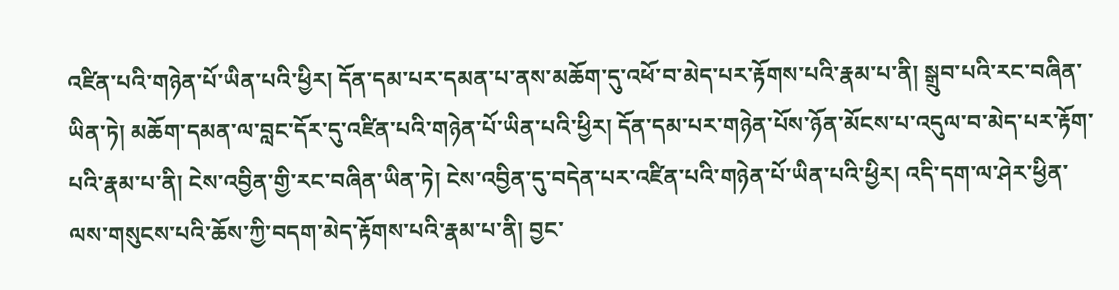འཛིན་པའི་གཉེན་པོ་ཡིན་པའི་ཕྱིར། དོན་དམ་པར་དམན་པ་ནས་མཆོག་དུ་འཕོ་བ་མེད་པར་རྟོགས་པའི་རྣམ་པ་ནི། སྒྲུབ་པའི་རང་བཞིན་ཡིན་ཏེ། མཆོག་དམན་ལ་བླང་དོར་དུ་འཛིན་པའི་གཉེན་པོ་ཡིན་པའི་ཕྱིར། དོན་དམ་པར་གཉེན་པོས་ཉོན་མོངས་པ་འདུལ་བ་མེད་པར་རྟོག་པའི་རྣམ་པ་ནི། ངེས་འབྱིན་གྱི་རང་བཞིན་ཡིན་ཏེ། ངེས་འབྱིན་དུ་བདེན་པར་འཛིན་པའི་གཉེན་པོ་ཡིན་པའི་ཕྱིར། འདི་དག་ལ་ཤེར་ཕྱིན་ལས་གསུངས་པའི་ཆོས་ཀྱི་བདག་མེད་རྟོགས་པའི་རྣམ་པ་ནི། བྱང་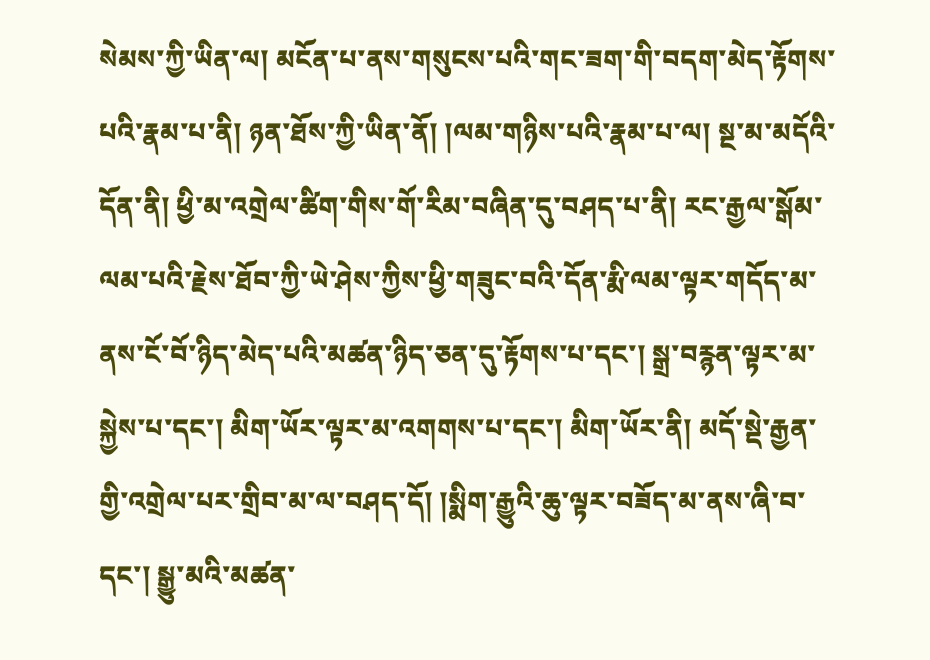སེམས་ཀྱི་ཡིན་ལ། མངོན་པ་ནས་གསུངས་པའི་གང་ཟག་གི་བདག་མེད་རྟོགས་པའི་རྣམ་པ་ནི། ཉན་ཐོས་ཀྱི་ཡིན་ནོ། །ལམ་གཉིས་པའི་རྣམ་པ་ལ། སྔ་མ་མདོའི་དོན་ནི། ཕྱི་མ་འགྲེལ་ཚིག་གིས་གོ་རིམ་བཞིན་དུ་བཤད་པ་ནི། རང་རྒྱལ་སྒོམ་ལམ་པའི་རྗེས་ཐོབ་ཀྱི་ཡེ་ཤེས་ཀྱིས་ཕྱི་གཟུང་བའི་དོན་རྨི་ལམ་ལྟར་གདོད་མ་ནས་ངོ་བོ་ཉིད་མེད་པའི་མཚན་ཉིད་ཅན་དུ་རྟོགས་པ་དང་། སྒྲ་བརྙན་ལྟར་མ་སྐྱེས་པ་དང་། མིག་ཡོར་ལྟར་མ་འགགས་པ་དང་། མིག་ཡོར་ནི། མདོ་སྡེ་རྒྱན་གྱི་འགྲེལ་པར་གྲིབ་མ་ལ་བཤད་དོ། །སྨིག་རྒྱུའི་ཆུ་ལྟར་བཟོད་མ་ནས་ཞི་བ་དང་། སྒྱུ་མའི་མཚན་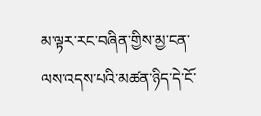མ་ལྟར་རང་བཞིན་གྱིས་མྱ་ངན་ལས་འདས་པའི་མཚན་ཉིད་དེ་ངོ་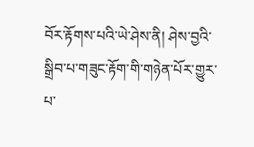བོར་རྟོགས་པའི་ཡེ་ཤེས་ནི། ཤེས་བྱའི་སྒྲིབ་པ་གཟུང་རྟོག་གི་གཉེན་པོར་གྱུར་པ་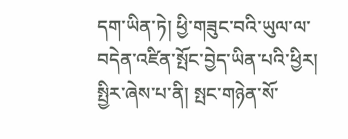དག་ཡིན་ཏེ། ཕྱི་གཟུང་བའི་ཡུལ་ལ་བདེན་འཛིན་སྤོང་བྱེད་ཡིན་པའི་ཕྱིར། སྤྱིར་ཞེས་པ་ནི། སྤང་གཉེན་སོ་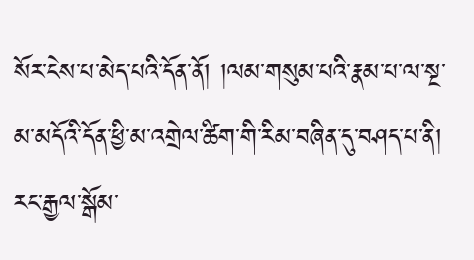སོར་ངེས་པ་མེད་པའི་དོན་ནོ། །ལམ་གསུམ་པའི་རྣམ་པ་ལ་སྔ་མ་མདོའི་དོན་ཕྱི་མ་འགྲེལ་ཚིག་གི་རིམ་བཞིན་དུ་བཤད་པ་ནི། རང་རྒྱལ་སྒོམ་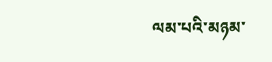ལམ་པའི་མཉམ་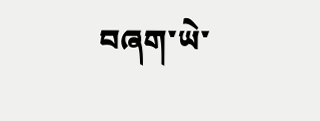བཞག་ཡེ་